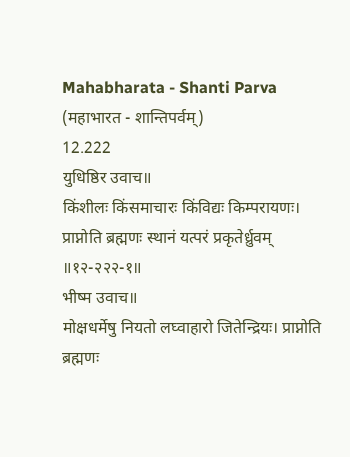Mahabharata - Shanti Parva (महाभारत - शान्तिपर्वम्)
12.222
युधिष्ठिर उवाच॥
किंशीलः किंसमाचारः किंविद्यः किम्परायणः। प्राप्नोति ब्रह्मणः स्थानं यत्परं प्रकृतेर्ध्रुवम् ॥१२-२२२-१॥
भीष्म उवाच॥
मोक्षधर्मेषु नियतो लघ्वाहारो जितेन्द्रियः। प्राप्नोति ब्रह्मणः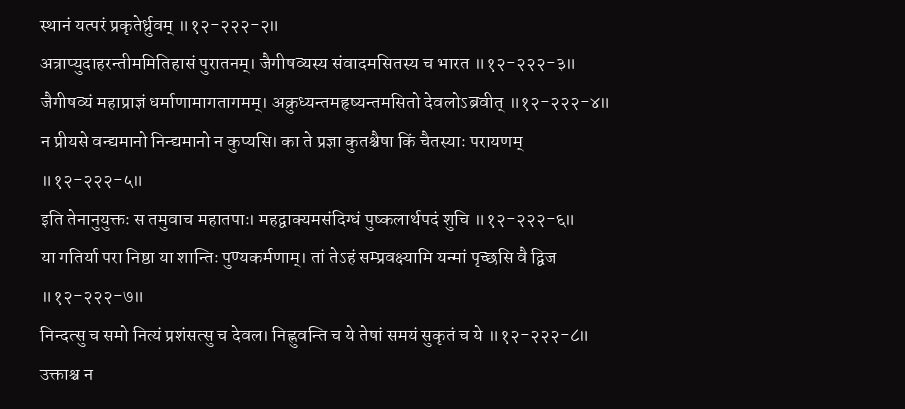स्थानं यत्परं प्रकृतेर्ध्रुवम् ॥१२-२२२-२॥
अत्राप्युदाहरन्तीममितिहासं पुरातनम्। जैगीषव्यस्य संवादमसितस्य च भारत ॥१२-२२२-३॥
जैगीषव्यं महाप्राज्ञं धर्माणामागतागमम्। अक्रुध्यन्तमहृष्यन्तमसितो देवलोऽब्रवीत् ॥१२-२२२-४॥
न प्रीयसे वन्द्यमानो निन्द्यमानो न कुप्यसि। का ते प्रज्ञा कुतश्चैषा किं चैतस्याः परायणम् ॥१२-२२२-५॥
इति तेनानुयुक्तः स तमुवाच महातपाः। महद्वाक्यमसंदिग्धं पुष्कलार्थपदं शुचि ॥१२-२२२-६॥
या गतिर्या परा निष्ठा या शान्तिः पुण्यकर्मणाम्। तां तेऽहं सम्प्रवक्ष्यामि यन्मां पृच्छसि वै द्विज ॥१२-२२२-७॥
निन्दत्सु च समो नित्यं प्रशंसत्सु च देवल। निह्नुवन्ति च ये तेषां समयं सुकृतं च ये ॥१२-२२२-८॥
उक्ताश्च न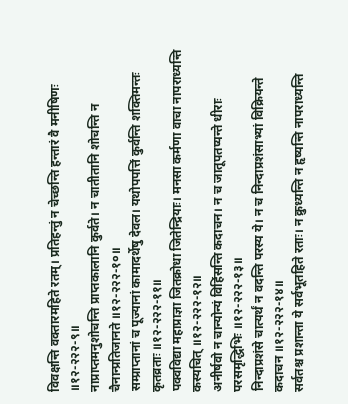विवक्षन्ति वक्तारमहिते रतम्। प्रतिहन्तुं न चेच्छन्ति हन्तारं वै मनीषिणः ॥१२-२२२-९॥
नाप्राप्तमनुशोचन्ति प्राप्तकालानि कुर्वते। न चातीतानि शोचन्ति न चैनान्प्रतिजानते ॥१२-२२२-१०॥
सम्प्राप्तानां च पूज्यानां कामादर्थेषु देवल। यथोपपत्तिं कुर्वन्ति शक्तिमन्तः कृतव्रताः ॥१२-२२२-११॥
पक्वविद्या महाप्राज्ञा जितक्रोधा जितेन्द्रियाः। मनसा कर्मणा वाचा नापराध्यन्ति कस्यचित् ॥१२-२२२-१२॥
अनीर्षवो न चान्योन्यं विहिंसन्ति कदाचन। न च जातूपतप्यन्ते धीराः परसमृद्धिभिः ॥१२-२२२-१३॥
निन्दाप्रशंसे चात्यर्थं न वदन्ति परस्य ये। न च निन्दाप्रशंसाभ्यां विक्रियन्ते कदाचन ॥१२-२२२-१४॥
सर्वतश्च प्रशान्ता ये सर्वभूतहिते रताः। न क्रुध्यन्ति न हृष्यन्ति नापराध्यन्ति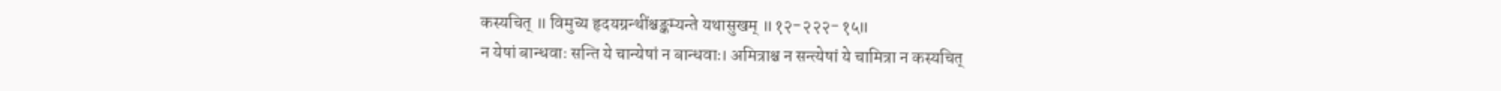कस्यचित् ॥ विमुच्य हृदयग्रन्थींश्चङ्कम्यन्ते यथासुखम् ॥१२-२२२-१५॥
न येषां बान्धवाः सन्ति ये चान्येषां न बान्धवाः। अमित्राश्च न सन्त्येषां ये चामित्रा न कस्यचित्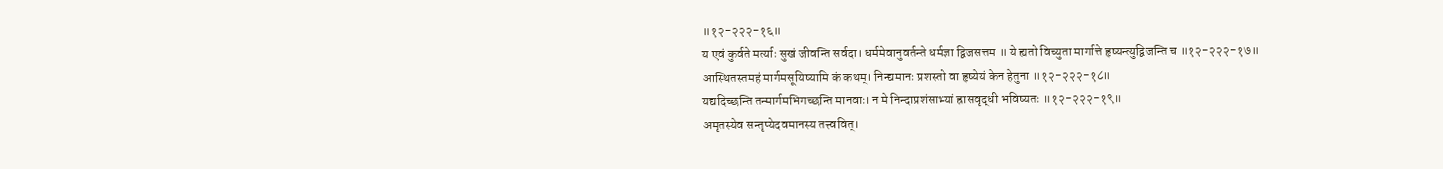॥१२-२२२-१६॥
य एवं कुर्वते मर्त्याः सुखं जीवन्ति सर्वदा। धर्ममेवानुवर्तन्ते धर्मज्ञा द्विजसत्तम ॥ ये ह्यतो विच्युता मार्गात्ते हृष्यन्त्युद्विजन्ति च ॥१२-२२२-१७॥
आस्थितस्तमहं मार्गमसूयिष्यामि कं कथम्। निन्द्यमानः प्रशस्तो वा हृष्येयं केन हेतुना ॥१२-२२२-१८॥
यद्यदिच्छन्ति तन्मार्गमभिगच्छन्ति मानवाः। न मे निन्दाप्रशंसाभ्यां ह्रासवृद्धी भविष्यतः ॥१२-२२२-१९॥
अमृतस्येव सन्तृप्येदवमानस्य तत्त्ववित्।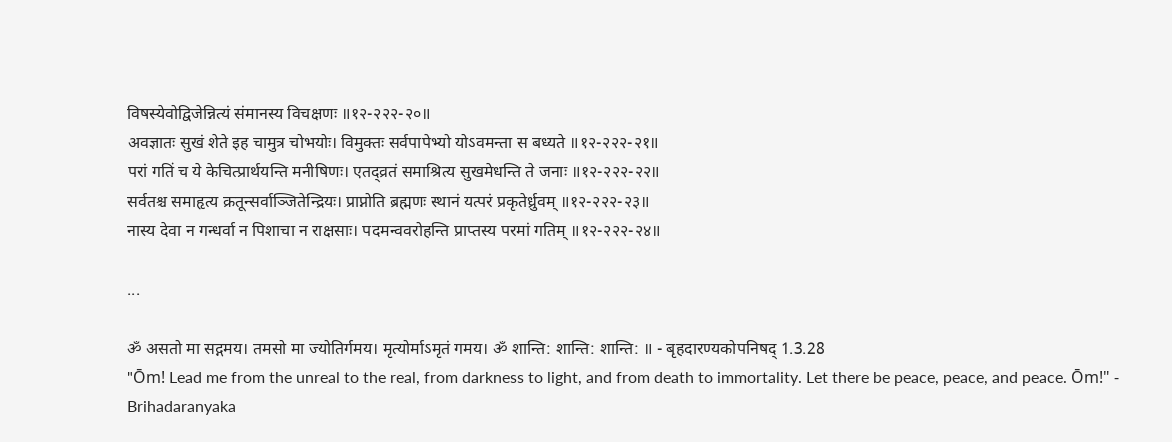विषस्येवोद्विजेन्नित्यं संमानस्य विचक्षणः ॥१२-२२२-२०॥
अवज्ञातः सुखं शेते इह चामुत्र चोभयोः। विमुक्तः सर्वपापेभ्यो योऽवमन्ता स बध्यते ॥१२-२२२-२१॥
परां गतिं च ये केचित्प्रार्थयन्ति मनीषिणः। एतद्व्रतं समाश्रित्य सुखमेधन्ति ते जनाः ॥१२-२२२-२२॥
सर्वतश्च समाहृत्य क्रतून्सर्वाञ्जितेन्द्रियः। प्राप्नोति ब्रह्मणः स्थानं यत्परं प्रकृतेर्ध्रुवम् ॥१२-२२२-२३॥
नास्य देवा न गन्धर्वा न पिशाचा न राक्षसाः। पदमन्ववरोहन्ति प्राप्तस्य परमां गतिम् ॥१२-२२२-२४॥

...

ॐ असतो मा सद्गमय। तमसो मा ज्योतिर्गमय। मृत्योर्माऽमृतं गमय। ॐ शान्ति: शान्ति: शान्ति: ॥ - बृहदारण्यकोपनिषद् 1.3.28
"Ōm! Lead me from the unreal to the real, from darkness to light, and from death to immortality. Let there be peace, peace, and peace. Ōm!" - Brihadaranyaka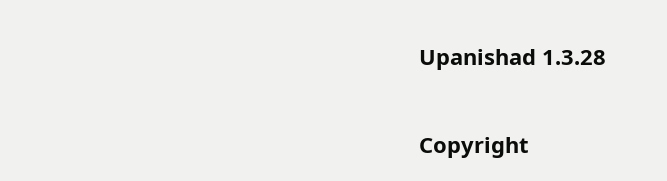Upanishad 1.3.28

Copyright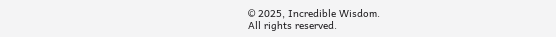© 2025, Incredible Wisdom.
All rights reserved.